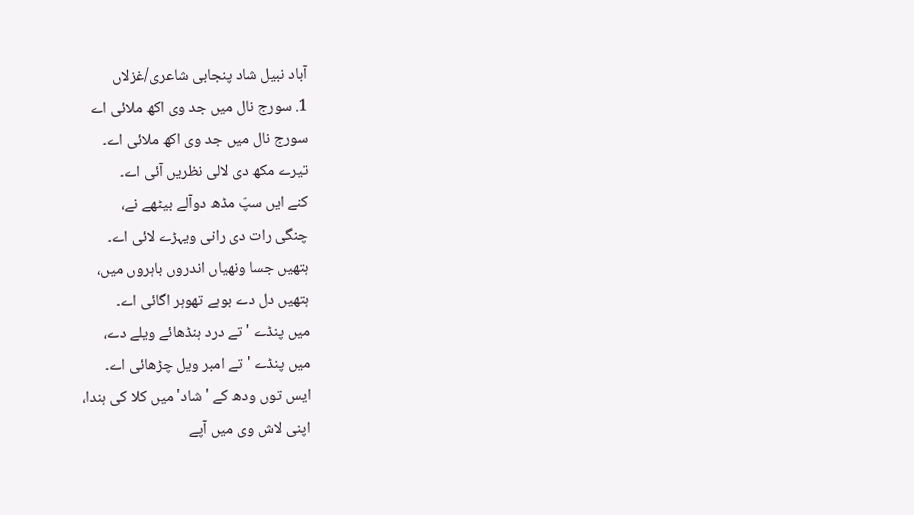آباد نبیل شاد پنجابی شاعری/غزلاں
1. سورج نال میں جد وی اکھ ملائی اے
سورج نال میں جد وی اکھ ملائی اے۔
تیرے مکھ دی لالی نظریں آئی اے۔
کنے ایں سپّ مڈھ دوآلے بیٹھے نے،
چنگی رات دی رانی ویہڑے لائی اے۔
ہتھیں جسا ونھیاں اندروں باہروں میں،
ہتھیں دل دے بوہے تھوہر اگائی اے۔
میں پنڈے 'تے درد ہنڈھائے ویلے دے،
میں پنڈے 'تے امبر ویل چڑھائی اے۔
ایس توں ودھ کے 'شاد' میں کلا کی ہندا،
اپنی لاش وی میں آپے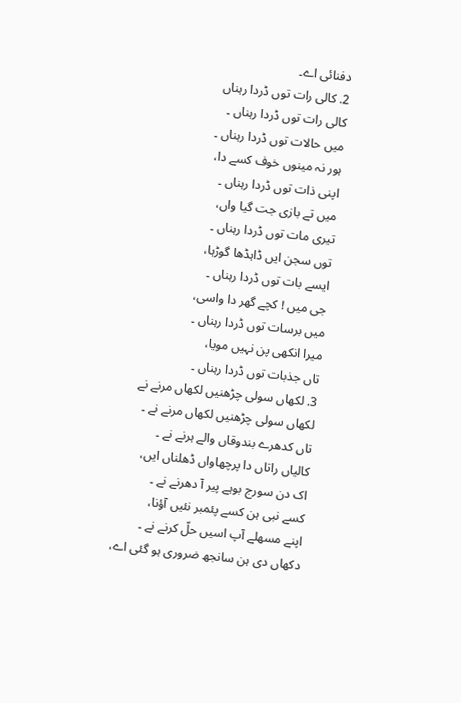دفنائی اے۔
2. کالی رات توں ڈردا رہناں
کالی رات توں ڈردا رہناں ۔
میں حالات توں ڈردا رہناں ۔
ہور نہ مینوں خوف کسے دا،
اپنی ذات توں ڈردا رہناں ۔
میں تے بازی جت گیا واں،
تیری مات توں ڈردا رہناں ۔
توں سجن ایں ڈاہڈھا گوڑہا،
ایسے بات توں ڈردا رہناں ۔
جی میں ! کچے گھر دا واسی،
میں برسات توں ڈردا رہناں ۔
میرا انکھی پن نہیں مویا،
تاں جذبات توں ڈردا رہناں ۔
3. لکھاں سولی چڑھنیں لکھاں مرنے نے
لکھاں سولی چڑھنیں لکھاں مرنے نے ۔
تاں کدھرے بندوقاں والے ہرنے نے ۔
کالیاں راتاں دا پرچھاواں ڈھلناں ایں،
اک دن سورج بوہے پیر آ دھرنے نے ۔
کسے نبی ہن کسے پئمبر نئیں آؤنا،
اپنے مسھلے آپ اسیں حلّ کرنے نے ۔
دکھاں دی ہن سانجھ ضروری ہو گئی اے،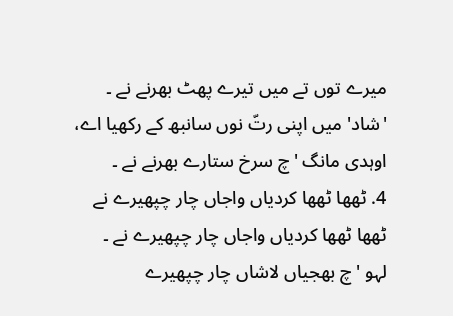میرے توں تے میں تیرے پھٹ بھرنے نے ۔
'شاد' میں اپنی رتّ نوں سانبھ کے رکھیا اے،
اوہدی مانگ 'چ سرخ ستارے بھرنے نے ۔
4. ٹھھا ٹھھا کردیاں واجاں چار چپھیرے نے
ٹھھا ٹھھا کردیاں واجاں چار چپھیرے نے ۔
لہو 'چ بھجیاں لاشاں چار چپھیرے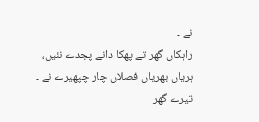نے ۔
راہکاں گھر تے پھکا دانے پجدے نئیں،
ہریاں بھریاں فصلاں چار چپھیرے نے ۔
تیرے گھر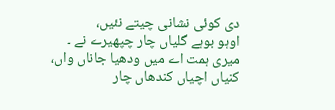دی کوئی نشانی چیتے نئیں،
اوہو بوہے گلیاں چار چپھیرے نے ۔
میری ہمت اے میں ودھیا جاناں واں،
کنیاں اچیاں کندھاں چار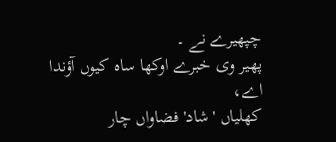چپھیرے نے ۔
پھیر وی خبرے اوکھا ساہ کیوں آؤندا اے،
کھلیاں 'شاد' فضاواں چار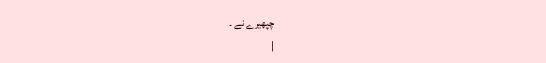چپھیرے نے ۔
|